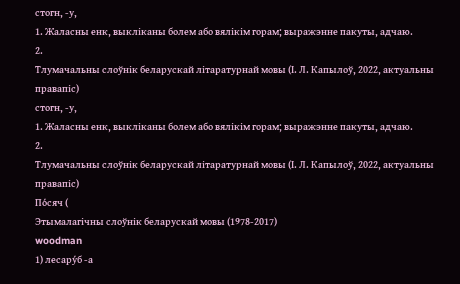стогн, -у,
1. Жаласны енк, выкліканы болем або вялікім горам; выражэнне пакуты, адчаю.
2.
Тлумачальны слоўнік беларускай літаратурнай мовы (І. Л. Капылоў, 2022, актуальны правапіс)
стогн, -у,
1. Жаласны енк, выкліканы болем або вялікім горам; выражэнне пакуты, адчаю.
2.
Тлумачальны слоўнік беларускай літаратурнай мовы (І. Л. Капылоў, 2022, актуальны правапіс)
По́сяч (
Этымалагічны слоўнік беларускай мовы (1978-2017)
woodman
1) лесару́б -а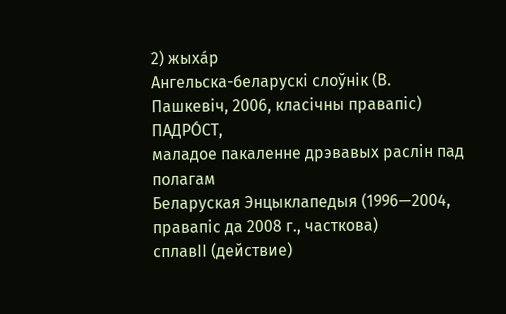2) жыха́р
Ангельска-беларускі слоўнік (В. Пашкевіч, 2006, класічны правапіс)
ПАДРО́СТ,
маладое пакаленне дрэвавых раслін пад полагам
Беларуская Энцыклапедыя (1996—2004, правапіс да 2008 г., часткова)
сплавII (действие)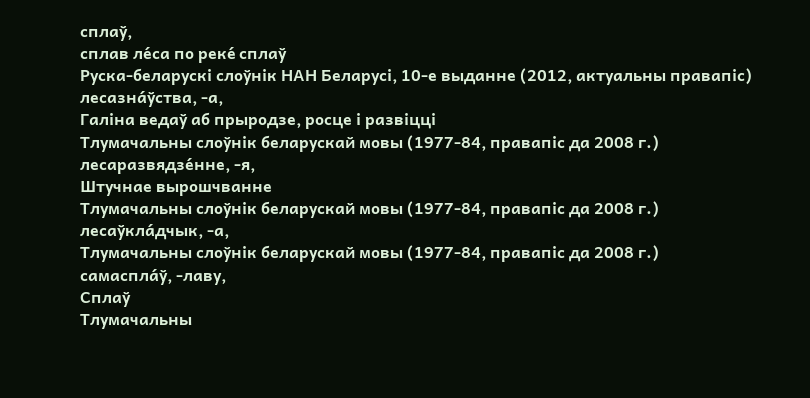сплаў,
сплав ле́са по реке́ сплаў
Руска-беларускі слоўнік НАН Беларусі, 10-е выданне (2012, актуальны правапіс)
лесазна́ўства, ‑а,
Галіна ведаў аб прыродзе, росце і развіцці
Тлумачальны слоўнік беларускай мовы (1977-84, правапіс да 2008 г.)
лесаразвядзе́нне, ‑я,
Штучнае вырошчванне
Тлумачальны слоўнік беларускай мовы (1977-84, правапіс да 2008 г.)
лесаўкла́дчык, ‑а,
Тлумачальны слоўнік беларускай мовы (1977-84, правапіс да 2008 г.)
самаспла́ў, ‑лаву,
Сплаў
Тлумачальны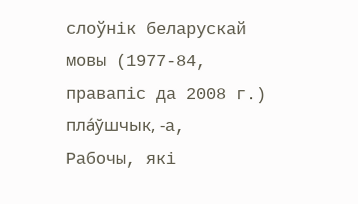слоўнік беларускай мовы (1977-84, правапіс да 2008 г.)
пла́ўшчык, ‑а,
Рабочы, які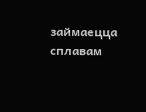займаецца сплавам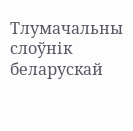Тлумачальны слоўнік беларускай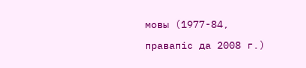мовы (1977-84, правапіс да 2008 г.)